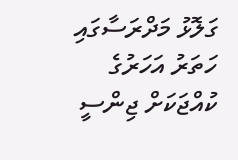ގަލޮޅު މަދްރަސާގައި ހަތަރު އަހަރުގެ ކުއްޖަކަށް ޖިންސީ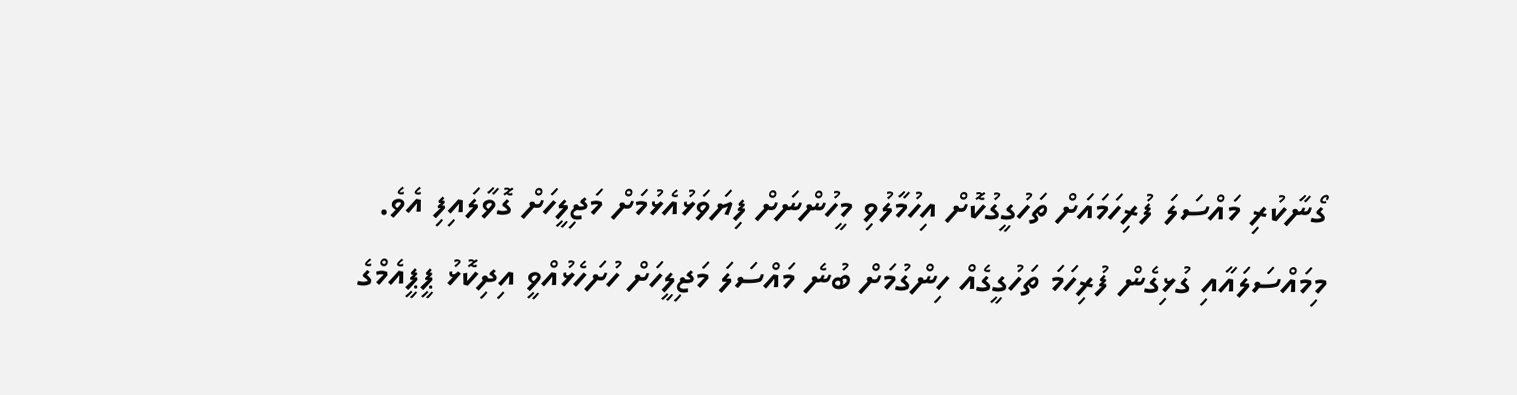ގޯނާކުރި މައްސަލަ ފުރިހަމައަށް ތަހުގީގުކޮށް އިހުމާލުވި މީހުންނަށް ފިޔަވަޅުއެޅުމަށް މަޖިލީހަށް ގޮވާލައިފި އެވެ.
މިމައްސަލައާއި ގުޅިގެން ފުރިހަމަ ތަހުގީގެއް ހިންގުމަށް ބުނެ މައްސަލަ މަޖިލީހަށް ހުށަހެޅުއްވީ އިދިކޮޅު ޕީޕީއެމްގެ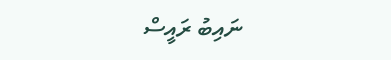ނައިބު ރައީސް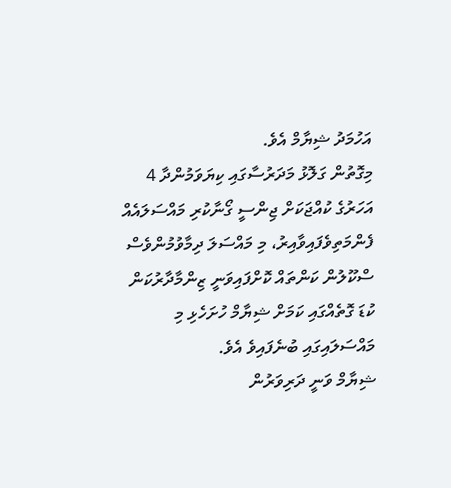އަހުމަދު ޝިޔާމް އެވެ.
މިގޮތުން ގަލޮޅު މަދަރުސާގައި ކިޔަވަމުންދާ 4 އަހަރުގެ ކުއްޖަކަށް ޖިންސީ ގޯނާކުރި މައްސަލައެއް ފެންމަތިވެފައިވާއިރު، މި މައްސަލަ ދިމާވުމުންވެސް ސްކޫލުން ކަންތައް ކޮށްފައިވަނީ ޒިންމާދާރުކަން ކުޑަ ގޮތެއްގައި ކަމަށް ޝިޔާމް ހުށަހެޅި މި މައްސަލައިގައި ބުނެފައިވެ އެވެ.
ޝިޔާމް ވަނީ ދަރިވަރުން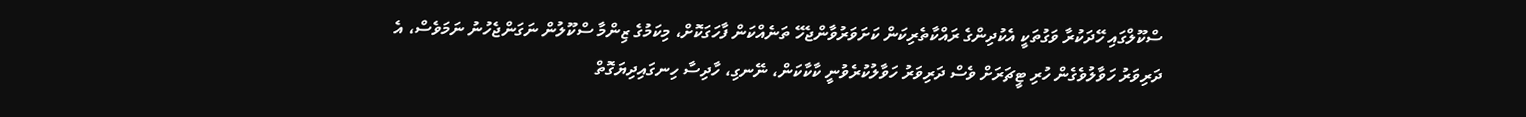ސްކޫލްގައި ހޭދަކުރާ ވަގުތަކީ އެކުދިންގެ ރައްކާތެރިކަން ކަށަވަރުވާންޖެހޭ ތަނެއްކަން ފާހަގަކޮށް، މިކަމުގެ ޒިންމާ ސްކޫލުން ނަގަންޖެހުނު ނަމަވެސް، އެ ދަރިވަރު ހަވާލުވެގެން ހުރި ޓީޗަރަށް ވެސް ދަރިވަރު ހަވާލުކުރެވުނީ ކާކާކަން، ނޭނގި، ހާދިސާ ހިނގައިދިޔަގޮތް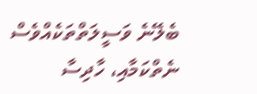ބެލޭނެ ވަސީލަތްތަކެއްވެސް ނެތްކަމާއި، ހާދިސާ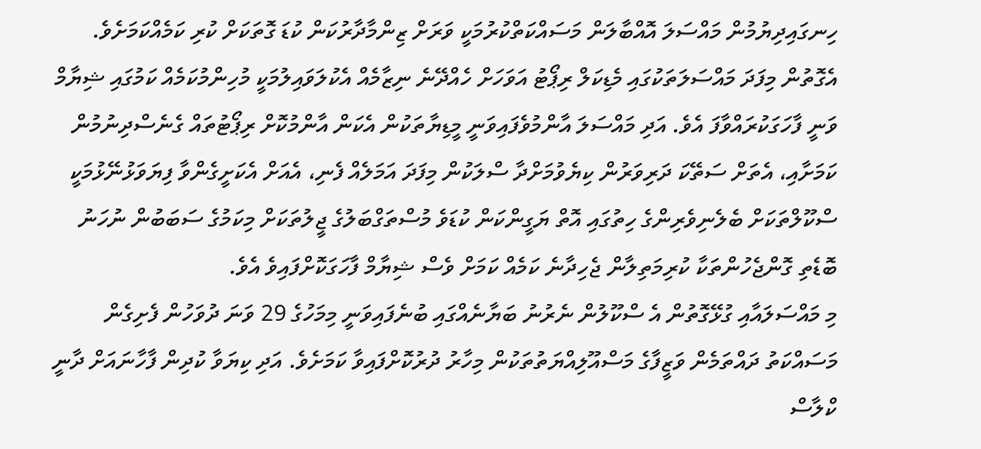ހިނގައިދިޔުމުން މައްސަލަ އޮއްބާލަން މަސައްކަތްކުރުމަކީ ވަރަށް ޒިންމާދާރުކަން ކުޑަ ގޮތަކަށް ކުރި ކަމެއްކަމަށެވެ.
އެގޮތުން މިފަދަ މައްސަލަތަކުގައި މެޑިކަލް ރިޕޯޓު އަވަހަށް ހެއްދޭނެ ނިޒާމެއް އެކުލަވައިލުމަކީ މުހިންމުކަމެއް ކަމުގައި ޝިޔާމް ވަނީ ފާހަގަކުރައްވާފަ އެވެ. އަދި މައްސަލަ އާންމުވެފައިވަނީ މީޑިޔާތަކުން އެކަން އާންމުކޮށް ރިޕޯޓުތައް ގެނެސްދިނުމުން ކަމަށާއި، އެތަށް ސަތޭކަ ދަރިވަރުން ކިޔެވުމަށްދާ ސްލަކުން މިފަދަ އަމަލެއް ފެނި، އެއަށް އެކަށީގެންވާ ފިޔަވަޅުނޭޅުމަކީ ސްކޫލްތަކަށް ބެލެނިވެރިންގެ ހިތުގައި އޮތް ޔަގީންކަން ކުޑަވެ މުސްތަގްބަލުގެ ޖީލުތަކަށް މިކަމުގެ ސަބަބުން ނުހަނު ބޮޑެތި ގޮންޖެހުންތަކާ ކުރިމަތިލާން ޖެހިދާނެ ކަމެއް ކަމަށް ވެސް ޝިޔާމް ފާހަގަކޮށްފައިވެ އެވެ.
މި މައްސަލައާއި ގުޅޭގޮތުން އެ ސްކޫލުން ނެރުނު ބަޔާނެއްގައި ބުނެފައިވަނީ މިމަހުގެ 29 ވަނަ ދުވަހުން ފެށިގެން މަސައްކަތު ދައްތަމެން ވަޒީފާގެ މަސްއޫލިއްޔަތުތަކުން މިހާރު ދުރުކޮށްފައިވާ ކަމަށެވެ. އަދި ކިޔަވާ ކުދިން ފާހާނައަށް ދާނީ ކްލާސް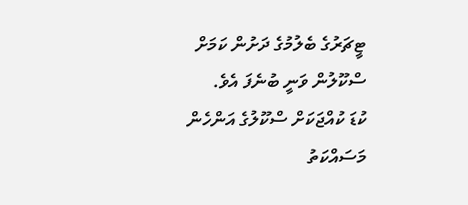ޓީޗަރުގެ ބެލުމުގެ ދަށުން ކަމަށް ސްކޫލުން ވަނީ ބުނެފަ އެވެ.
ކުޑަ ކުއްޖަކަށް ސްކޫލުގެ އަންހެން މަސައްކަތު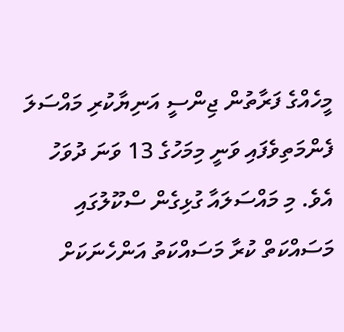މީހެއްގެ ފަރާތުން ޖިންސީ އަނިޔާކުރި މައްސަލަ ފެންމަތިވެފައި ވަނީ މިމަހުގެ 13 ވަނަ ދުވަހު އެވެ. މި މައްސަލައާ ގުޅިގެން ސްކޫލުގައި މަސައްކަތް ކުރާ މަސައްކަތު އަންހެނަކަށް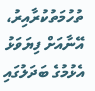ތުހުމަތުކުރާއިރު، އޭނާއަށް ފިޔަވަޅު އެޅުމުގެ ބަދަލުގައި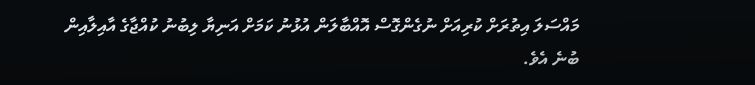މައްސަލަ އިތުރަށް ކުރިއަށް ނުގެންގޮސް އޮއްބާލަން އުޅުނު ކަމަށް އަނިޔާ ލިބުނު ކުއްޖާގެ އާއިލާއިން ބުނެ އެވެ.